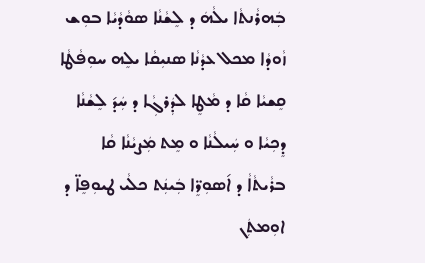ܒܲܗܪܵܢܬܵܐ ܝܠܵܗܿ ܕ ܠܸܫܵܢܵܐ ܣܘܵܕܵܝܵܐ ܒܘܼܫ ܙܵܘܕܵܐ ܡܟܠ ܥܕܵܢܵܐ ܣܢܝܼܩܵܐ ܝܠܸܗ ܚܘܼܦܵܛܵܐ ܩܸܫܝܵܐ ܩܵܐ ܕ ܡܵܛܸܐ ܠܕܲܪܓܼܵܐ ܕ ܚܲܕ݇ ܠܸܫܵܢܵܐ ܕܸܟܼܝܵܐ ܘ ܚܲܝܠܵܢܵܐ ܘ ܡܸܬ ܡܲܨܝܵܢܵܐ ܩܵܐ ܒܪܵܝܬܵܐܵ ܕ ܐ݇ܣܘܼܖܸ̈ܐ ܒܲܝܢܲܬ ܟܠܵܝ ܛܝܘܼܦܸܐ̈ ܕ ܐܘܼܡܬܲܢ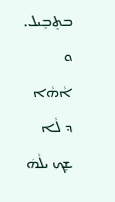ܒܬܸܒܸܝܠ. ܘ ܐܵܗܵܐ ܕ ܠܵܐ ܫܸܟ ܝܠܵܗܿ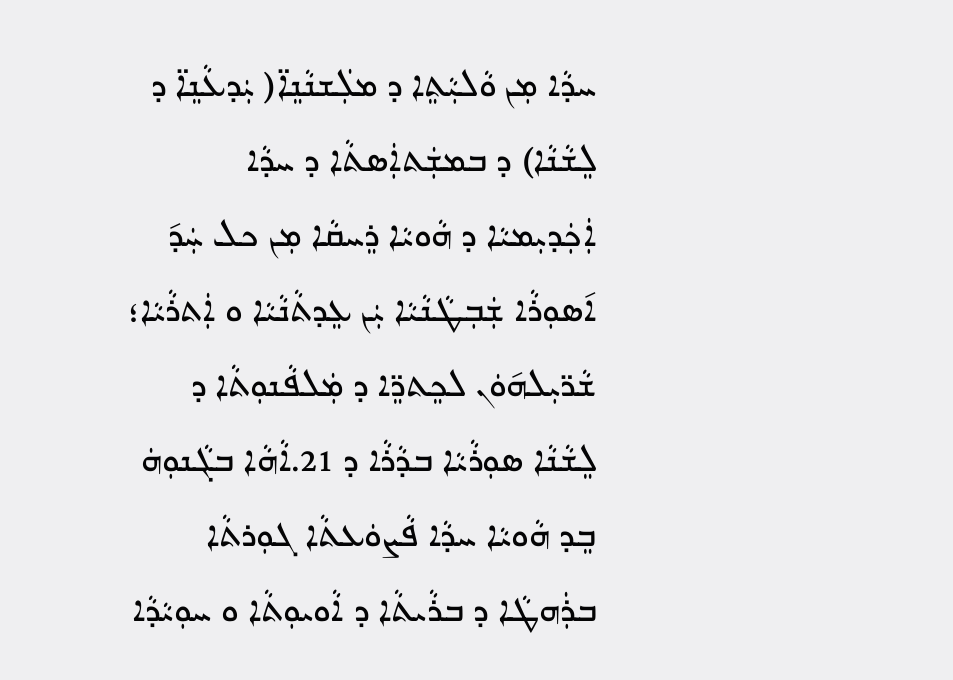ܚܕܵܐ ܡܼܢ ܘܵܠܝܼܵܬܸܐ ܕ ܡܠܲܫܢܵܢܸܐ̈( ܝܲܕܥܵܢܸܐ̈ ܕ ܠܸܫܵܢܵܐ) ܕ ܒܡܫܲܬܐܲܣܬܵܐ ܕ ܚܕܵܐ ܐܲܟܲܕܝܼܡܝܵܐ ܕ ܗܵܘܝܵܐ ܪܸܚܩܵܐ ܡܼܢ ܟܠ ܚܲܕ݇ ܐ݇ܣܘܼܪܵܐ ܫܲܒܼܛܵܢܵܝܵܐ ܝܲܢ ܥܸܕܬܵܢܵܝܵܐ ܘ ܐܲܬܪܵܝܵܐ؛ ܫܵܖ̈ܝܼܠܗ݇ܘܿܢ ܠܟܸܬܖܸ̈ܐ ܕ ܡܲܠܦܵܢܘܼܬܵܐ ܕ ܠܸܫܵܢܵܐ ܣܘܼܪܵܝܵܐ ܒܕܵܪܵܐ ܕ 21.ܐܵܗܵܐ ܒܓܵܢܘܼܗܿ ܒܸܕ ܗܵܘܝܵܐ ܚܕܵܐ ܦܵܨܘܿܥܬܵܐ ܓܘܼܪܬܵܐ ܒܪܲܗܛܵܐ ܕ ܒܪܵܝܬܵܐ ܕ ܐܵܘܝܘܼܬܵܐ ܘ ܚܘܼܝܵܕܵܐ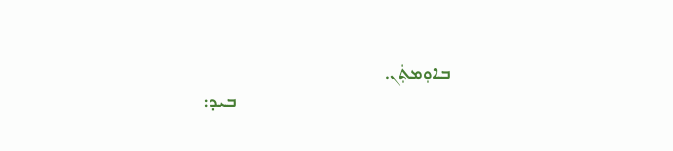ܒܐܘܼܡܬܲܢ.
                                          ܒܝܕ: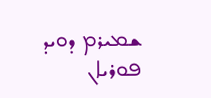ܫܡܝܪܡ ܕܘܝܕ ܦܘܪܝܐܢ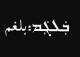ܒܲܠܓܲܡ:بلغم